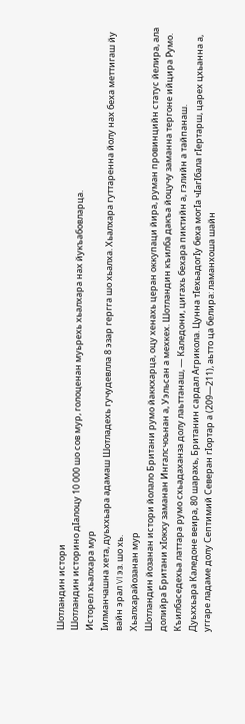Шотландин истори
Шотландин историно дӀалоцу 10 000 шо сов мур, голоценан муьрехь хьалхара нах йукъабовларца.
Исторел хьалхара мур
Ӏилманчашна хета, дуьххьара адамаш Шотладехь гучудевлла 8 эзар гергга шо хьалха. Хьалхара гуттаренна йолу нах беха меттигаш йу вайн эрал VI эз. шо хь.
Хьалхарайозанан мур
Шотландин йозанан истори йолало Британи румо йаккхарца, оцу хенахь церан оккупаци йира, руман провинцийн статус йелира, ала долийра Британи хӀокху заманан Ингалсчоьнан а, Уэльсан а мехкех. Шотландин къилба дакъа йоцучу заманна тергоне ийцира Румо. Къилбаседехьа латтара румо схьадаханза долу лаьттанаш, — Каледони, цигахь бехара пиктийн а, гэлийн а тайпанаш.
Дуьххьара Каледоне веира, 80 шарахь, Британин сардал Агрикола. Цунна тӀехьадогӀу беха могӀа чӀагӀбала гӀертарш, царех цхьанна а, уггаре ладаме долу Септимий Северан гӀортар а (209—211), аьтто ца белира: ламанхоша шайн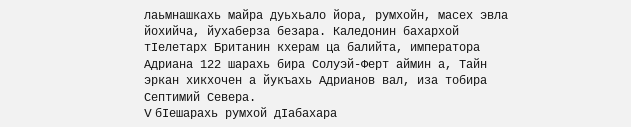лаьмнашкахь майра дуьхьало йора, румхойн, масех эвла йохийча, йухаберза безара. Каледонин бахархой тӀелетарх Британин кхерам ца балийта, императора Адриана 122 шарахь бира Солуэй-Ферт аймин а, Тайн эркан хикхочен а йукъахь Адрианов вал, иза тобира Септимий Севера.
V бӀешарахь румхой дӀабахара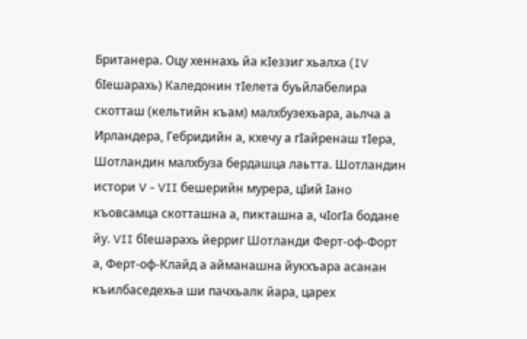Британера. Оцу хеннахь йа кӀеззиг хьалха (IV бӀешарахь) Каледонин тӀелета буьйлабелира скотташ (кельтийн къам) малхбузехьара, аьлча а Ирландера, Гебридийн а, кхечу а гӀайренаш тӀера, Шотландин малхбуза бердашца лаьтта. Шотландин истори V - VII бешерийн мурера, цӀий Ӏано къовсамца скотташна а, пикташна а, чӀогӀа бодане йу. VII бӀешарахь йерриг Шотланди Ферт-оф-Форт а, Ферт-оф-Клайд а айманашна йукхъара асанан къилбаседехьа ши пачхьалк йара, царех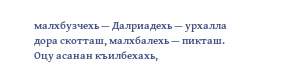малхбузчехь — Далриадехь — урхалла дора скотташ, малхбалехь — пикташ. Оцу асанан къилбехахь,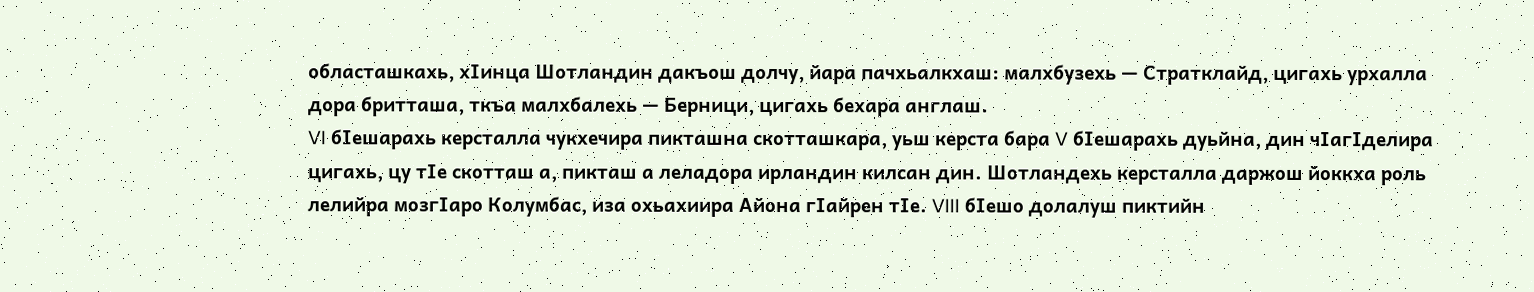областашкахь, хӀинца Шотландин дакъош долчу, йара пачхьалкхаш: малхбузехь — Стратклайд, цигахь урхалла дора бритташа, ткъа малхбалехь — Берници, цигахь бехара англаш.
VI бӀешарахь керсталла чукхечира пикташна скотташкара, уьш керста бара V бӀешарахь дуьйна, дин чӀагӀделира цигахь, цу тӀе скотташ а, пикташ а леладора ирландин килсан дин. Шотландехь керсталла даржош йоккха роль лелийра мозгӀаро Колумбас, иза охьахиира Айона гӀайрен тӀе. VIII бӀешо долалуш пиктийн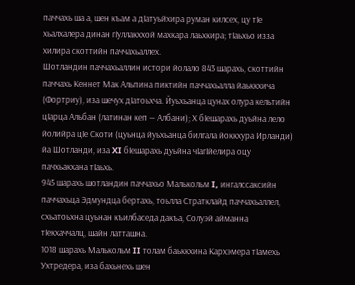паччахь ша а, шен къам а дӀатуьйхира руман килсех, цу тӀе хьалхалера динан гӀуллакххой махкара лаьхкира; тӀаьхьо изза хилира скоттийн паччахьаллех.
Шотландин паччахьаллин истори йолало 843 шарахь, скоттийн паччахь Кеннет Мак Альпина пиктийн паччахьалла йаьккхича (Фортриу), иза шечух дӀатоьхча. Йуьхьанца цунах олура кельтийн цӀарца Альбан (латинан кеп — Албани); Х бӀешарахь дуьйна лело йолийра цӀе Скоти (цуьнца йуьхьанца билгала йоккхура Ирланди) йа Шотланди, иза XI бӀешарахь дуьйна чӀагӀйелира оцу пачхьакхана тӀаьхь.
945 шарахь шотландин паччахьо Малькольм I, ингалссаксийн паччахьца Эдмундца бертахь, тоьлла Стратклайд паччахьаллел, схьатоьхна цуьнан къилбаседа дакъа, Солуэй айманна тӀекхаччалц, шайн латташна.
1018 шарахь Малькольм II толам баьккхина Кархэмера тӀамехь Ухтредера, иза бахьнехь шен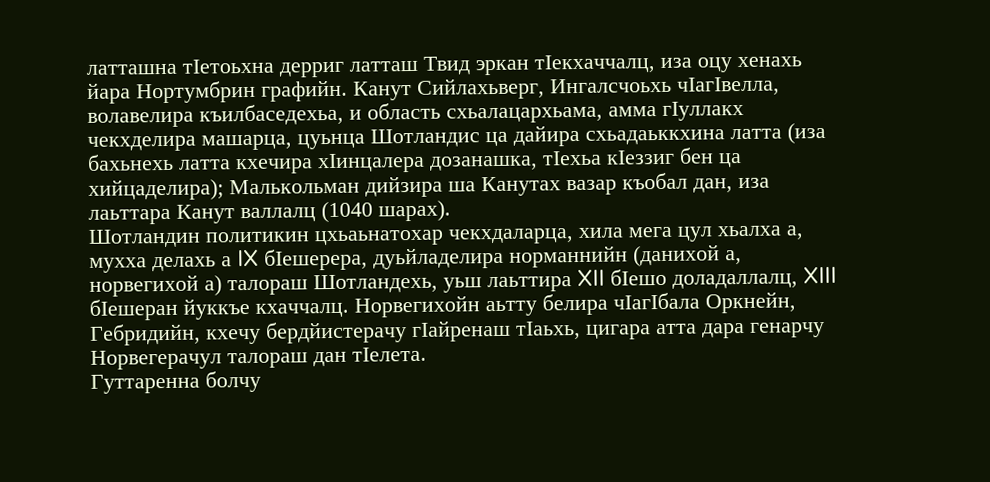латташна тӀетоьхна дерриг латташ Твид эркан тӀекхаччалц, иза оцу хенахь йара Нортумбрин графийн. Канут Сийлахьверг, Ингалсчоьхь чӀагӀвелла, волавелира къилбаседехьа, и область схьалацархьама, амма гӀуллакх чекхделира машарца, цуьнца Шотландис ца дайира схьадаьккхина латта (иза бахьнехь латта кхечира хӀинцалера дозанашка, тӀехьа кӀеззиг бен ца хийцаделира); Малькольман дийзира ша Канутах вазар къобал дан, иза лаьттара Канут валлалц (1040 шарах).
Шотландин политикин цхьаьнатохар чекхдаларца, хила мега цул хьалха а, мухха делахь а IX бӀешерера, дуьйладелира норманнийн (данихой а, норвегихой а) талораш Шотландехь, уьш лаьттира XII бӀешо доладаллалц, XIII бӀешеран йуккъе кхаччалц. Норвегихойн аьтту белира чӀагӀбала Оркнейн, Гебридийн, кхечу бердйистерачу гӀайренаш тӀаьхь, цигара атта дара генарчу Норвегерачул талораш дан тӀелета.
Гуттаренна болчу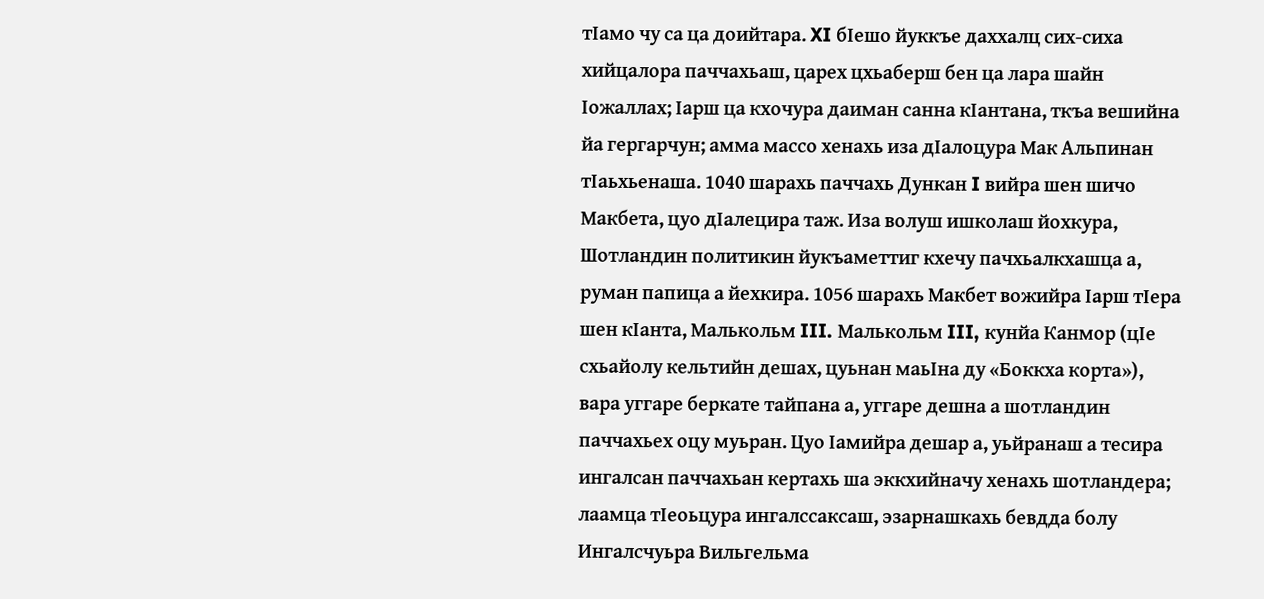тӀамо чу са ца доийтара. XI бӀешо йуккъе даххалц сих-сиха хийцалора паччахьаш, царех цхьаберш бен ца лара шайн Ӏожаллах; Ӏарш ца кхочура даиман санна кӀантана, ткъа вешийна йа гергарчун; амма массо хенахь иза дӀалоцура Мак Альпинан тӀаьхьенаша. 1040 шарахь паччахь Дункан I вийра шен шичо Макбета, цуо дӀалецира таж. Иза волуш ишколаш йохкура, Шотландин политикин йукъаметтиг кхечу пачхьалкхашца а, руман папица а йехкира. 1056 шарахь Макбет вожийра Ӏарш тӀера шен кӀанта, Малькольм III. Малькольм III, кунйа Канмор (цӀе схьайолу кельтийн дешах, цуьнан маьӀна ду «Боккха корта»), вара уггаре беркате тайпана а, уггаре дешна а шотландин паччахьех оцу муьран. Цуо Ӏамийра дешар а, уьйранаш а тесира ингалсан паччахьан кертахь ша эккхийначу хенахь шотландера; лаамца тӀеоьцура ингалссаксаш, эзарнашкахь бевдда болу Ингалсчуьра Вильгельма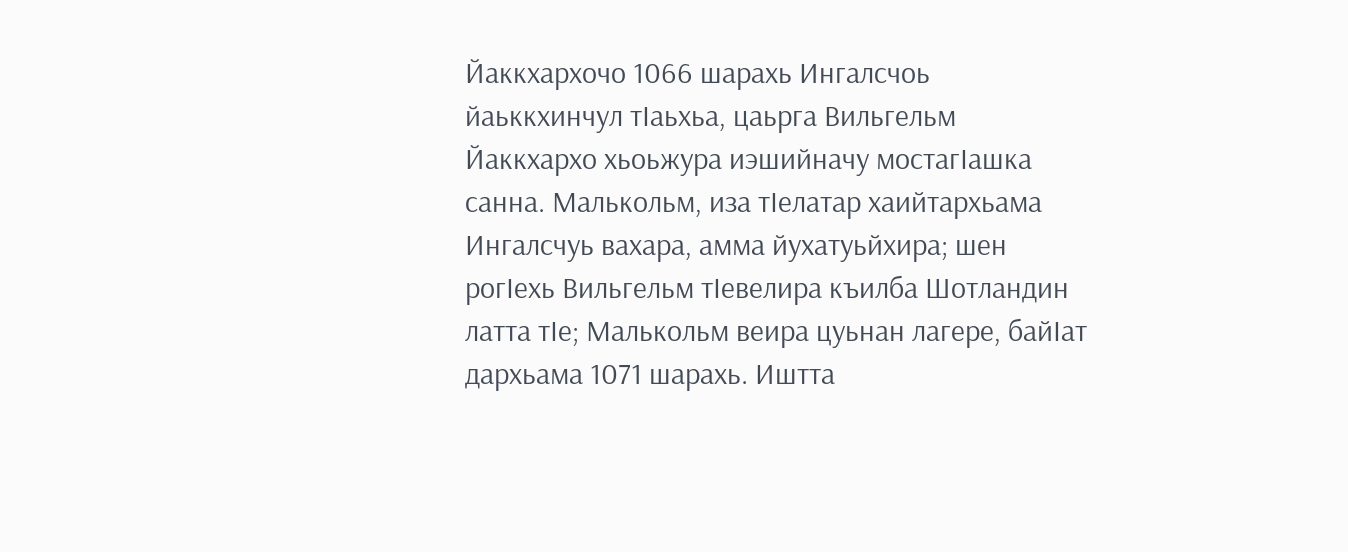Йаккхархочо 1066 шарахь Ингалсчоь йаьккхинчул тӀаьхьа, цаьрга Вильгельм Йаккхархо хьоьжура иэшийначу мостагӀашка санна. Малькольм, иза тӀелатар хаийтархьама Ингалсчуь вахара, амма йухатуьйхира; шен рогӀехь Вильгельм тӀевелира къилба Шотландин латта тӀе; Малькольм веира цуьнан лагере, байӀат дархьама 1071 шарахь. Иштта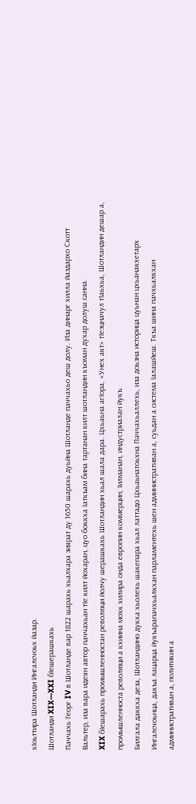хӀоьттира Шотланди Ингалсчоьх йазар.
Шотланди XIX—XXI бӀешерашкахь
Паччахь Георг IV в Шотланде вар 1822 шарахь хьалхара зиярат ду 1650 шарахь дуьйна Шотланде паччахьо деш долу. Иза динарг хилла йаздархо Скотт Вальтер, иза вара идеян автор паччахьан тӀе килт йохаран, цуо боккха Ӏаткъам бина тартанан килт шотландин къоман духар долуш санна.
XIX бӀешарахь промышленностан революци йолчу шерашкахь Шотландин хьал шала дара. Цхьаьна агӀора, «Унех акт» тӀеэцначул тӀаьхьа, Шотландин дешар а, промышленноста революци а кхиина мохк хилира онда европин коммерцин, Ӏилманан, индустриалан йукъ.
Билгала даккха деза, Шотландино дукха хьолехь шакепара хьал латтадо Цхьаьнатоьхна Паччахьаллехь, иза доьзна историца цуьнан цхьанакхетарх Ингалсчоьнца, дакъа лацарца йукъарапачхьалкхан парламентехь шен административан а, суьдан а система Ӏалашйеш. Ткъа шина пачхьалкхан административан а, политикин а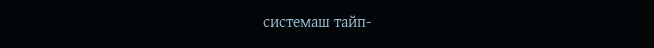системаш тайп-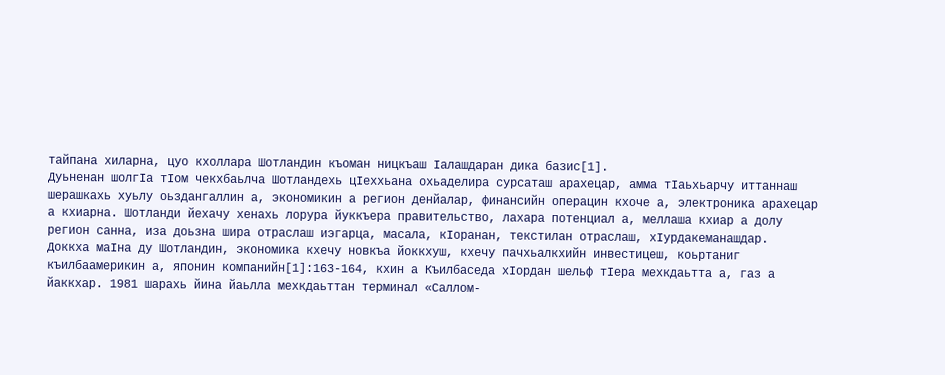тайпана хиларна, цуо кхоллара Шотландин къоман ницкъаш Ӏалашдаран дика базис[1].
Дуьненан шолгӀа тӀом чекхбаьлча Шотландехь цӀеххьана охьаделира сурсаташ арахецар, амма тӀаьхьарчу иттаннаш шерашкахь хуьлу оьздангаллин а, экономикин а регион денйалар, финансийн операцин кхоче а, электроника арахецар а кхиарна. Шотланди йехачу хенахь лорура йуккъера правительство, лахара потенциал а, меллаша кхиар а долу регион санна, иза доьзна шира отраслаш иэгарца, масала, кӀоранан, текстилан отраслаш, хӀурдакеманашдар.
Доккха маӀна ду Шотландин, экономика кхечу новкъа йоккхуш, кхечу пачхьалкхийн инвестицеш, коьртаниг къилбаамерикин а, японин компанийн[1]:163-164, кхин а Къилбаседа хӀордан шельф тӀера мехкдаьтта а, газ а йаккхар. 1981 шарахь йина йаьлла мехкдаьттан терминал «Саллом-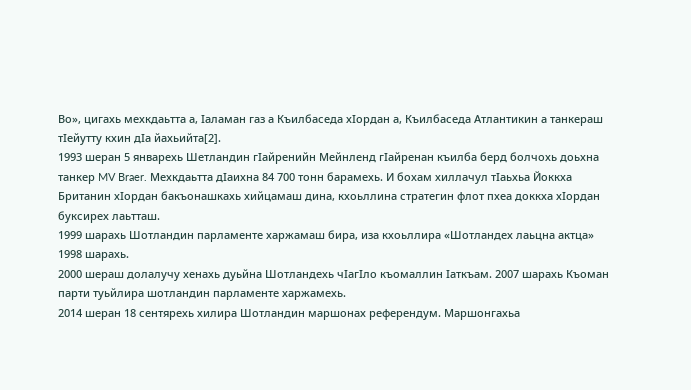Во», цигахь мехкдаьтта а, Ӏаламан газ а Къилбаседа хӀордан а, Къилбаседа Атлантикин а танкераш тӀейутту кхин дӀа йахьийта[2].
1993 шеран 5 январехь Шетландин гӀайренийн Мейнленд гӀайренан къилба берд болчохь доьхна танкер MV Braer. Мехкдаьтта дӀаихна 84 700 тонн барамехь. И бохам хиллачул тӀаьхьа Йоккха Британин хӀордан бакъонашкахь хийцамаш дина, кхоьллина стратегин флот пхеа доккха хӀордан буксирех лаьтташ.
1999 шарахь Шотландин парламенте харжамаш бира, иза кхоьллира «Шотландех лаьцна актца» 1998 шарахь.
2000 шераш долалучу хенахь дуьйна Шотландехь чӀагӀло къомаллин Ӏаткъам. 2007 шарахь Къоман парти туьйлира шотландин парламенте харжамехь.
2014 шеран 18 сентярехь хилира Шотландин маршонах референдум. Маршонгахьа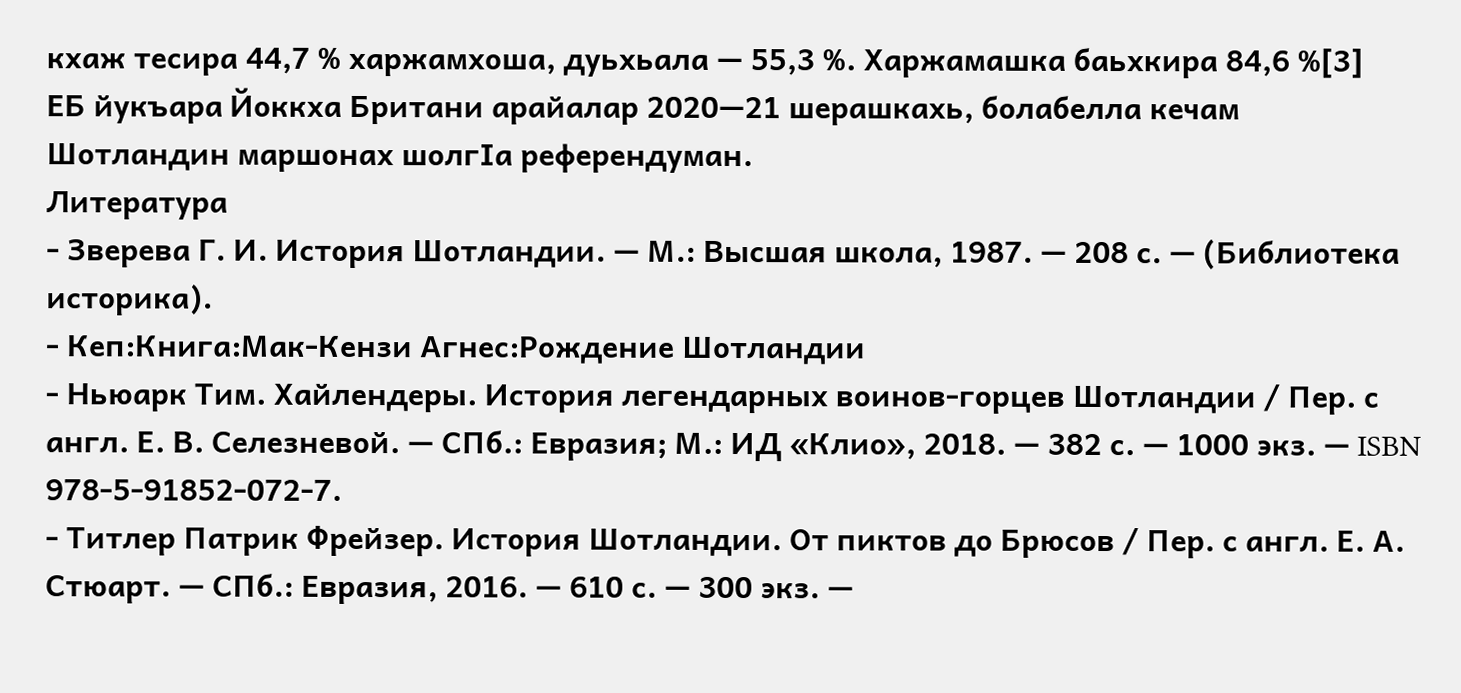кхаж тесира 44,7 % харжамхоша, дуьхьала — 55,3 %. Харжамашка баьхкира 84,6 %[3]
ЕБ йукъара Йоккха Британи арайалар 2020—21 шерашкахь, болабелла кечам Шотландин маршонах шолгӀа референдуман.
Литература
- Зверева Г. И. История Шотландии. — М.: Высшая школа, 1987. — 208 с. — (Библиотека историка).
- Кеп:Книга:Мак-Кензи Агнес:Рождение Шотландии
- Ньюарк Тим. Хайлендеры. История легендарных воинов-горцев Шотландии / Пер. с англ. Е. В. Селезневой. — СПб.: Евразия; М.: ИД «Клио», 2018. — 382 с. — 1000 экз. — ISBN 978-5-91852-072-7.
- Титлер Патрик Фрейзер. История Шотландии. От пиктов до Брюсов / Пер. с англ. Е. А. Стюарт. — СПб.: Евразия, 2016. — 610 с. — 300 экз. —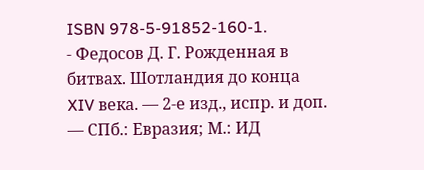ISBN 978-5-91852-160-1.
- Федосов Д. Г. Рожденная в битвах. Шотландия до конца XIV века. — 2-е изд., испр. и доп. — СПб.: Евразия; М.: ИД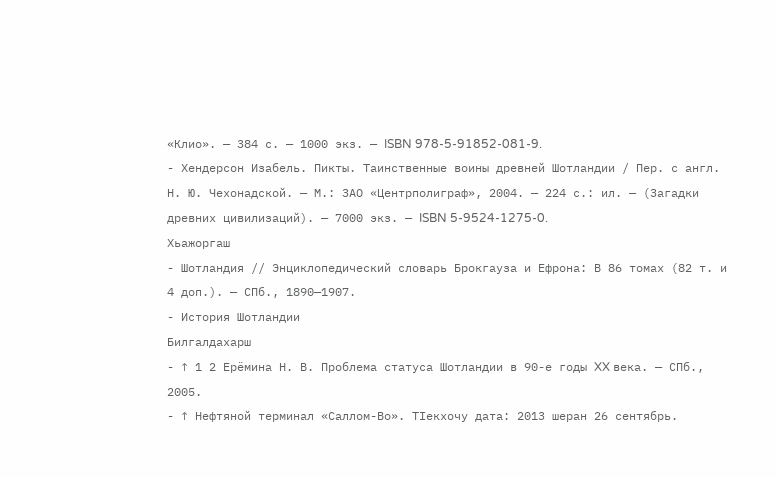«Клио». — 384 с. — 1000 экз. — ISBN 978-5-91852-081-9.
- Хендерсон Изабель. Пикты. Таинственные воины древней Шотландии / Пер. с англ. Н. Ю. Чехонадской. — М.: ЗАО «Центрполиграф», 2004. — 224 с.: ил. — (Загадки древних цивилизаций). — 7000 экз. — ISBN 5-9524-1275-0.
Хьажоргаш
- Шотландия // Энциклопедический словарь Брокгауза и Ефрона: В 86 томах (82 т. и 4 доп.). — СПб., 1890—1907.
- История Шотландии
Билгалдахарш
- ↑ 1 2 Ерёмина Н. В. Проблема статуса Шотландии в 90-е годы XX века. — СПб., 2005.
- ↑ Нефтяной терминал «Саллом-Во». ТӀекхочу дата: 2013 шеран 26 сентябрь.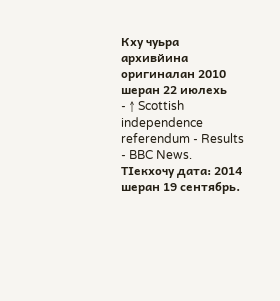Кху чуьра архивйина оригиналан 2010 шеран 22 июлехь
- ↑ Scottish independence referendum - Results - BBC News. ТӀекхочу дата: 2014 шеран 19 сентябрь.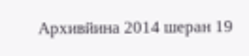Архивйина 2014 шеран 19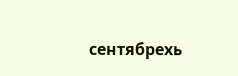сентябрехь